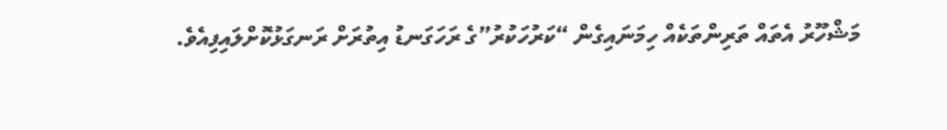މަޝްހޫރު އެތައް ތަރިންތަކެއް ހިމަނައިގެން “ކަރުހަކުރު”ގެ ރަހަގަނޑު އިތުރަށް ރަނގަޅުކޮށްލައިފިއެވެ.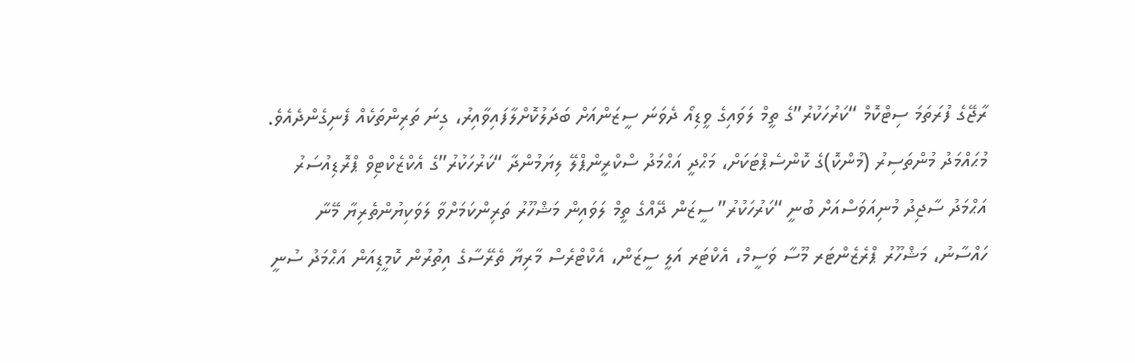ރާޖޭގެ ފުރަތަމަ ސިޓްކޮމް “ކަރުހަކުރު”ގެ ތީމް ލަވައިގެ ވީޑިއޯ ދެވަނަ ސީޒަންއަށް ބަދަލުކޮށްލާފައިވާއިރު، ގިނަ ތަރިންތަކެއް ފެނިގެންދެއެވެ.
މުޙައްމަދު މުންތަސިރު (މުންކޮ)ގެ ކޮންސެޕްޓަކަށް، މަޙްދީ އަޙްމަދު ސްކްރީންޕްލޭ ލިޔަމުންދާ “ކަރުހަކުރު”ގެ އެކްޒެކްޓިވް ޕްރޮޑިއުސަރު އަޙްމަދު ސާޖިދު މުނިއަވަސްއަށް ބުނީ “ކަރުހަކުރު” ސީޒަން ދޭއްގެ ތީމް ލަވައިން މަޝްހޫރު ތަރިންކަމަށްވާ ލަވަކިޔުންތެރިޔާ މޭނާ ހައްސާނު، މަޝްހޫރު ޕްރެޒެންޓަރ މޫސާ ވަސީމް، އެކްޓަރ އަލީ ސީޒަން، އެކްޓްރެސް މާރިޔާ ތެރޭސާގެ އިތުރުން ކޮމީޑިއަން އަޙްމަދު ސުނީ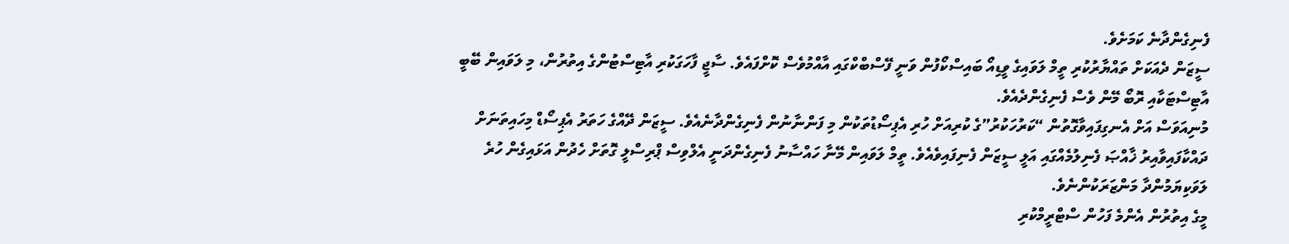ފެނިގެންދާނެ ކަމަށެވެ.
ސީޒަން ދެއަކަށް ތައްޔާރުކުރި ތީމް ލަވައިގެ ވީޑިއޯ ބައިސްކޯފުން ވަނީ ފޭސްބްކްގައި އާއްމުވެސް ކޮށްފައެވެ. ސާޖީ ފާހަގަކުރި އާޓިސްޓުންގެ އިތުރުން، މި ލަވައިން ބޭބީ އާޓިސްޓަކާއި ރޮބޯ މޭން ވެސް ފެނިގެންދެއެވެ.
މުނިއަވަސް އަށް އެނގިފައިވާގޮތުން “ކަރުހަކުރު”ގެ ކުރިއަށް ހުރި އެޕިސޯޑުތަކުން މި ފަންނާނުން ފެނިގެންދާނެއެވެ. ސީޒަން ދޭއްގެ ހަތަރު އެޕިސޯޑް މިހައިތަނަށް ދައްކާފައިވާއިރު ޚާއްޞަ ފެނިލުމެއްގައި އަލީ ސީޒަން ފެނިފައިވެއެވެ. ތީމް ލަވައިން މޭނާ ހައްސާނު ފެނިގެންދަނީ އެލްވިސް ޕްރިސްލީ ގޮތަށް ހެދުން އަޅައިގެން ހުރެ ލަވަކިޔަމުންދާ މަންޒަރަކުންނެވެ.
މީގެ އިތުރުން އެންމެ ފަހުން ސްޓްރީމްކުރި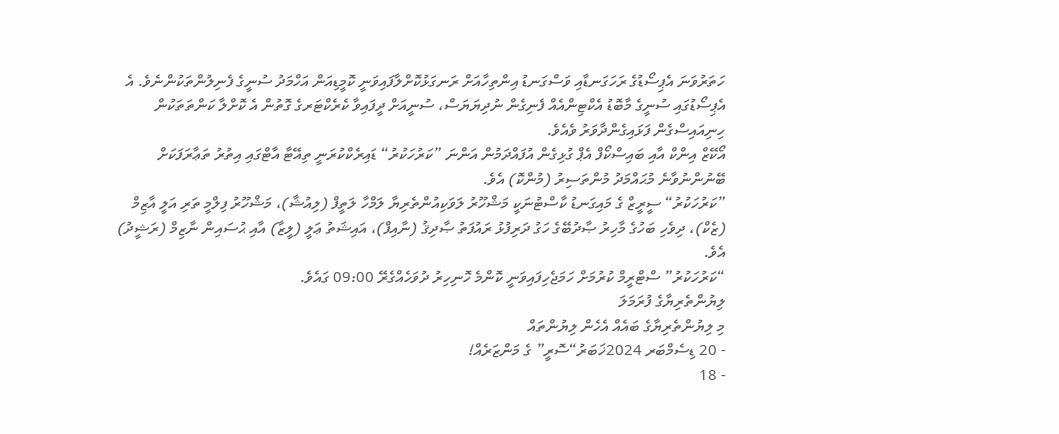ހަތަރުވަނަ އެޕިސޯޑުގެ ރަހަގަނޑާއި ވަސްގަނޑު އިންތިހާއަށް ރަނގަޅުކޮށްލާފައިވަނީ ކޮމީޑިއަން އަހްމަދު ސުނީގެ ފެނިލުންތަކުންނެވެ. އެ އެޕިސޯޑުގައި ސުނީގެ މާބޮޑު އެކްޓިންއެއް ފެނިގެން ނުދިޔަޔަސް، ސުނީއަށް ދީފައިވާ ކެރެކްޓަރގެ ގޮތުން އެ ކޮށްލާ ކަންތަތަކުން ހިނިއައިސްގެން ފަޅައިގެންދާވަރު ވެއެވެ.
އޯކޭޒް އިންކް އާއި ބައިސްކޯފް އެޕް ގުޅިގެން އުފައްދަމުން އަންނަ ”ކަރުހަކުރު“ ޑައިރެކްކުރަނީ ތިއޭޓާ އާޓްގައި އިތުރު ތަޢާރަފަކަށް ބޭނުންނުވާނެ މުޙައްމަދު މުންތަސިރު (މުންކޮ) އެވެ.
”ކަރުހަކުރު“ ސީރީޒް ގެ މައިގަނޑު ކާސްޓުނަކީ މަޝްހޫރު ލަވަކިއުންތެރިޔާ ލަމްހާ ލަތީފް (ލިއުޝާ)، މަޝްހޫރު ފިލްމީ ތަރި އަލީ އާޒިމް (ޒެކް)، ދިވެހި ބަހުގެ މާހިރު ޞާދުބޭގެ ހަގު ދަރިފުޅު ރައުފަތު ޞާދިޤު (ނާއިފް)، އައިޝަތު ޢަލީ (ލީޒާ) އާއި ޙުސައިން ނާޒިމް (ރަޝީދު) އެވެ.
“ކަރުހަކުރު” ސްޓްރީމް ކުރުމަށް ހަމަޖެހިފައިވަނީ ކޮންމެ ހޮނިހިރު ދުވަހެއްގެރޭ 09:00 ގައެވެ.
ލިޔުންތެރިޔާގެ ފުރަމަލަ
މި ލިޔުންތެރިޔާގެ ބައެއް އެހެން ލިޔުންތައް
- 20 ޑިސެމްބަރ 2024ޚަބަރު“ސޮރީ” ގެ މަންޒަރެއް!
- 18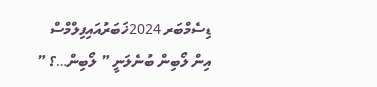ޑިސެމްބަރ 2024ޚަބަރުއައިފިލްމްސް އިން ލޯބިން ބުނެލަނީ ” ލޯބިން…؟ ”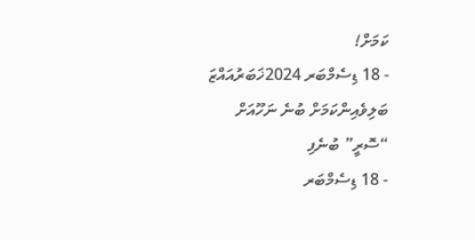ކަމަށް!
- 18 ޑިސެމްބަރ 2024ޚަބަރުއައްޒަ ބަލިވެއިންކަމަށް ބުނެ ނަހޫއަށް “ސޮރީ” ބުނެފި
- 18 ޑިސެމްބަރ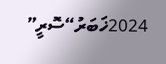2024ޚަބަރު“ސޮރީ”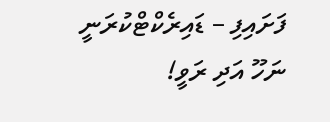ފަށައިފި – ޑައިރެކްޓްކުރަނީ ނަހޫ އަދި ރަވީ!